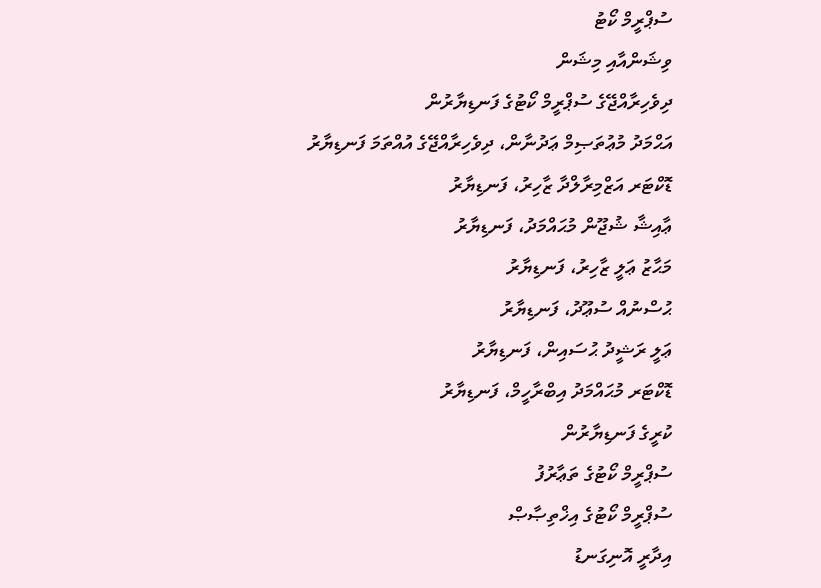ސުޕްރީމް ކޯޓު
ވިޝަންއާއި މިޝަން
ދިވެހިރާއްޖޭގެ ސުޕްރީމް ކޯޓުގެ ފަނޑިޔާރުން
އަޙްމަދު މުޢުތަޞިމް ޢަދުނާން، ދިވެހިރާއްޖޭގެ އުއްތަމަ ފަނޑިޔާރު
ޑޮކްޓަރ އަޒްމިރާލްދާ ޒާހިރު، ފަނޑިޔާރު
ޢާއިޝާ ޝުޖޫން މުޙައްމަދު، ފަނޑިޔާރު
މަޙާޒު ޢަލީ ޒާހިރު، ފަނޑިޔާރު
ޙުސްނުއް ސުޢޫދު، ފަނޑިޔާރު
ޢަލީ ރަޝީދު ޙުސައިން، ފަނޑިޔާރު
ޑޮކްޓަރ މުޙައްމަދު އިބްރާހީމް، ފަނޑިޔާރު
ކުރީގެ ފަނޑިޔާރުން
ސުޕްރީމް ކޯޓުގެ ތަޢާރުފު
ސުޕްރީމް ކޯޓުގެ އިޚްތިޞާޞް
އިދާރީ އޮނިގަނޑު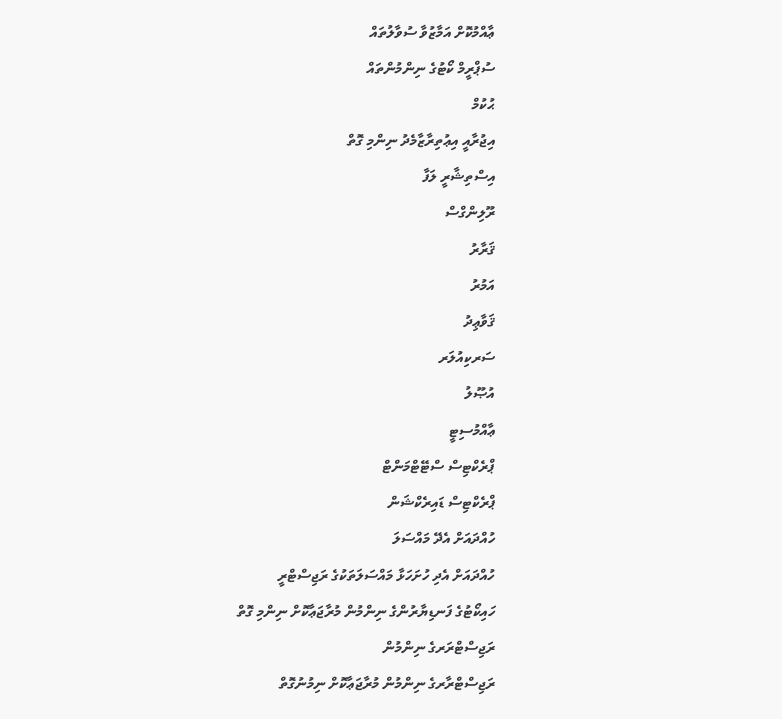ޢާއްމުކޮށް އަމާޒުވާ ސުވާލުތައް
ސުޕްރީމް ކޯޓުގެ ނިންމުންތައް
ޙުކުމް
އިޖުރާއީ އިޢުތިރާޒާމެދު ނިންމި ގޮތް
އިސްތިޝާރީ ލަފާ
ރޫލިންގްސް
ޤަރާރު
އަމުރު
ޤަވާޢިދު
ސަރކިއުލަރ
އުޞޫލު
ޢާއްމުސިޓީ
ޕްރެކްޓިސް ސްޓޭޓްމަންޓް
ޕްރެކްޓިސް ޑައިރެކްޝަން
ހުއްދައަށް އެދޭ މައްސަލަ
ހުއްދައަށް އެދި ހުށަހަޅާ މައްސަލަތަކުގެ ރަޖިސްޓްރީ
ހައިކޯޓުގެ ފަނޑިޔާރުންގެ ނިންމުން މުރާޖަޢާކޮށް ނިންމި ގޮތް
ރަޖިސްޓްރަރގެ ނިންމުން
ރަޖިސްޓްރާރގެ ނިންމުން މުރާޖަޢާކޮށް ނިމުނުގޮތް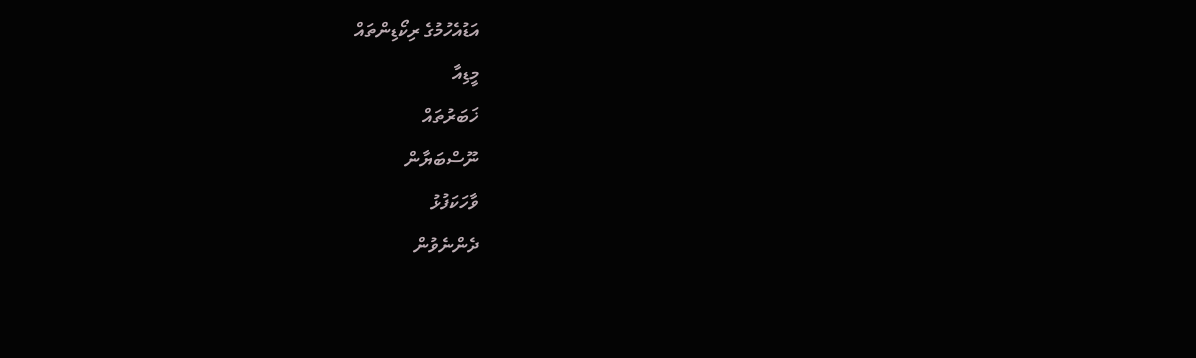އަޑުއެހުމުގެ ރިކޯޑިންތައް
މީޑިއާ
ޚަބަރުތައް
ނޫސްބަޔާން
ވާހަކަފުޅު
ދެންނެވުން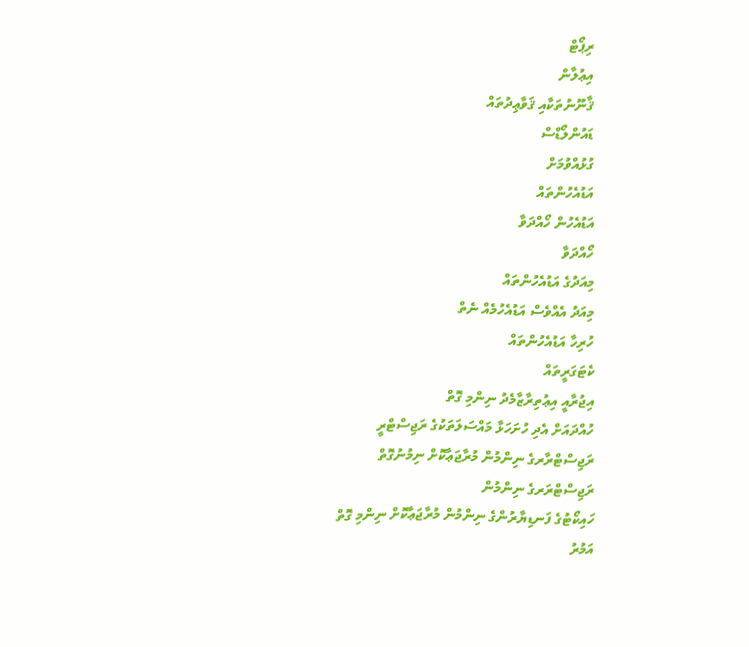ރިޕޯޓް
އިޢުލާން
ޤާނޫނުތަކާއި ޤަވާޢިދުތައް
ޑައުންލޯޑްސް
ގުޅުއްވުމަށް
އަޑުއެހުންތައް
އަޑުއެހުން ހޯއްދަވާ
ހޯއްދަވާ
މިއަދުގެ އަޑުއެހުންތައް
މިއަދު އެއްވެސް އަޑުއެހުމެއް ނެތް
ހުރިހާ އަޑުއެހުންތައް
ކެޓަގަރީތައް
އިޖުރާއީ އިޢުތިރާޒާމެދު ނިންމި ގޮތް
ހުއްދައަށް އެދި ހުށަހަޅާ މައްސަލަތަކުގެ ރަޖިސްޓްރީ
ރަޖިސްޓްރާރގެ ނިންމުން މުރާޖަޢާކޮށް ނިމުނުގޮތް
ރަޖިސްޓްރަރގެ ނިންމުން
ހައިކޯޓުގެ ފަނޑިޔާރުންގެ ނިންމުން މުރާޖަޢާކޮށް ނިންމި ގޮތް
އަމުރު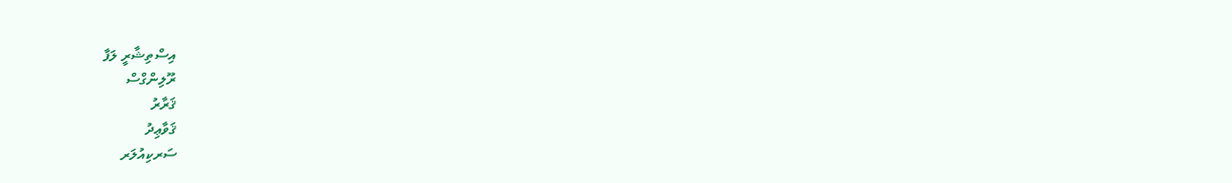އިސްތިޝާރީ ލަފާ
ރޫލިންގްސް
ޤަރާރު
ޤަވާޢިދު
ސަރކިއުލަރ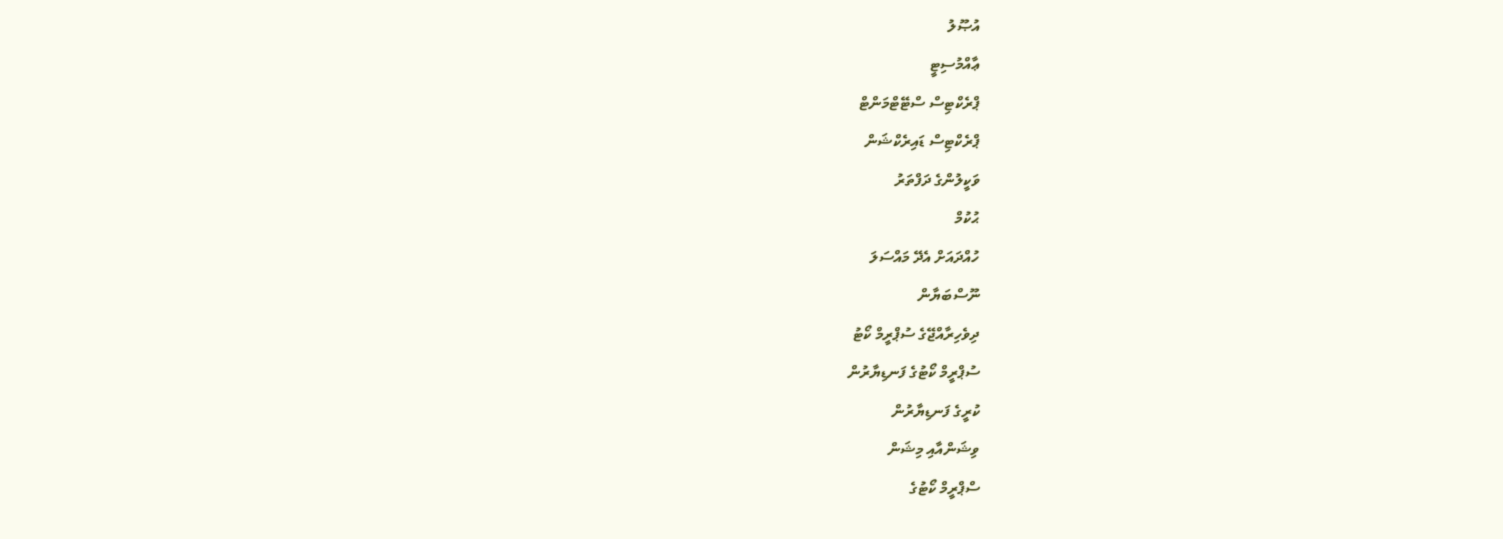އުޞޫލު
ޢާއްމުސިޓީ
ޕްރެކްޓިސް ސްޓޭޓްމަންޓް
ޕްރެކްޓިސް ޑައިރެކްޝަން
ވަކީލުންގެ ދަފްތަރު
ޙުކުމް
ހުއްދައަށް އެދޭ މައްސަލަ
ނޫސްބަޔާން
ދިވެހިރާއްޖޭގެ ސުޕްރީމް ކޯޓު
ސުޕްރީމް ކޯޓުގެ ފަނޑިޔާރުން
ކުރީގެ ފަނޑިޔާރުން
ވިޝަންއާއި މިޝަން
ސްޕްރީމް ކޯޓުގެ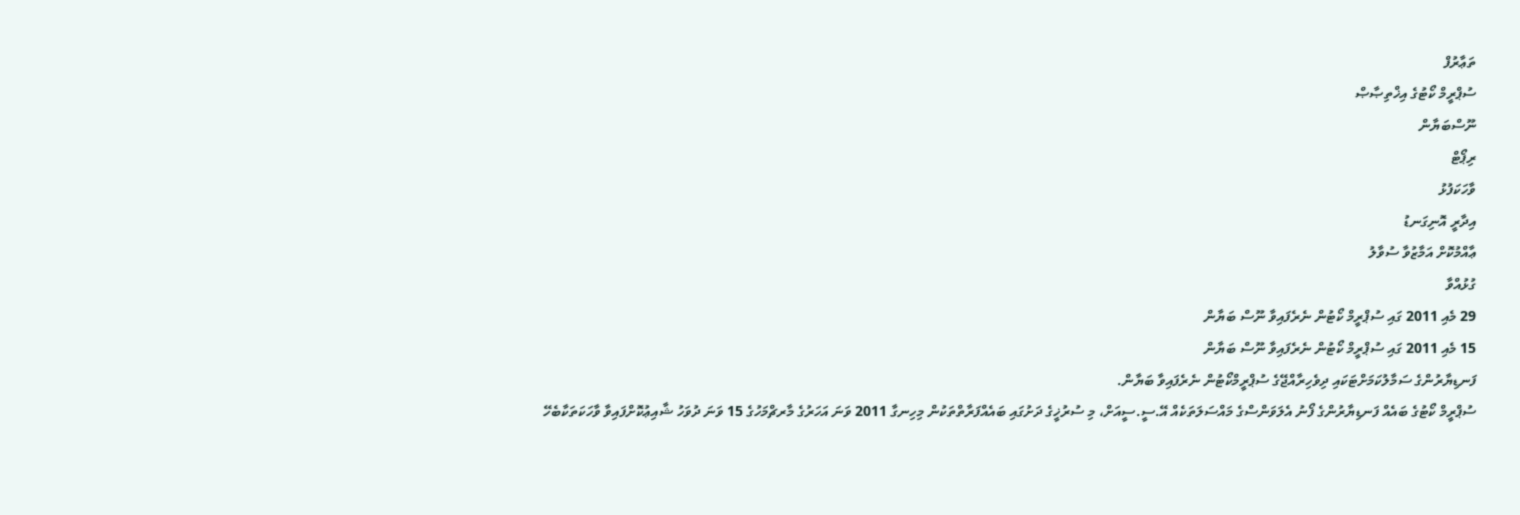ތަޢާރުފް
ސުޕްރީމް ކޯޓުގެ އިޚްތިޞާޞް
ނޫސްބަޔާން
ރިޕޯޓް
ވާހަކަފުޅު
އިދާރީ އޮނިގަނޑު
ޢާއްމުކޮށް އަމާޒުވާ ސުވާލު
ގުޅުއްވާ
29 މެއި 2011 ގައި ސުޕްރީމް ކޯޓުން ނެރެފައިވާ ނޫސް ބަޔާން
15 މެއި 2011 ގައި ސުޕްރީމް ކޯޓުން ނެރެފައިވާ ނޫސް ބަޔާން
ފަނޑިޔާރުންގެ ސަމާލުކަމަށްޓަކައި ދިވެހިރާއްޖޭގެ ސުޕްރީމްކޯޓުން ނެރެފައިވާ ބަޔާން.
ސުޕްރީމް ކޯޓުގެ ބައެއް ފަނޑިޔާރުންގެ ފޯނު އެލަވަންސްގެ މައްސަލަތަކެއް އޭ.ސީ.ސީއަށް، މި ސުރުޚީގެ ދަށުގައި ބައެއްފަރާތްތަކުން މިހިނގާ 2011 ވަނަ އަހަރުގެ މާރޗްމަހުގެ 15 ވަނަ ދުވަހު ޝާއިޢުކޮށްފައިވާ ވާހަކަތަކާބެހޭ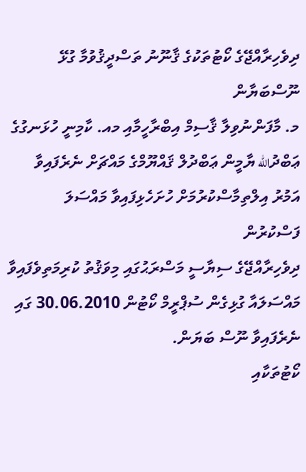ދިވެހިރާއްޖޭގެ ކޯޓުތަކުގެ ޤާނޫނު ތަސްދީޤުވުމާ ގުޅޭ
ނޫސްބަޔާން
މ. މާފަންނުވިލާ ޤާސިމް އިބްރާހީމާއި މއ. ކާމިނީ ހުޅަނގުގެ ޢަބްދުالله ޔާމީން ޢަބްދުލް ޤައްޔޫމްގެ މައްޗަށް ނެރެފައިވާ އަމުރު އިލްތިމާސްކުރުމަށް ހުށަހެޅިފައިވާ މައްސަލަ ފަސްކުރުން
ދިވެހިރާއްޖޭގެ ސިޔާސީ މަސްރަޙުގައި މިވަޤުތު ކުރިމަތިވެފައިވާ މައްސަލައާ ގުޅިގެން ސުޕްރީމް ކޯޓުން 30.06.2010 ގައި ނެރެފައިވާ ނޫސް ބަޔަން.
ކޯޓުތަކާއި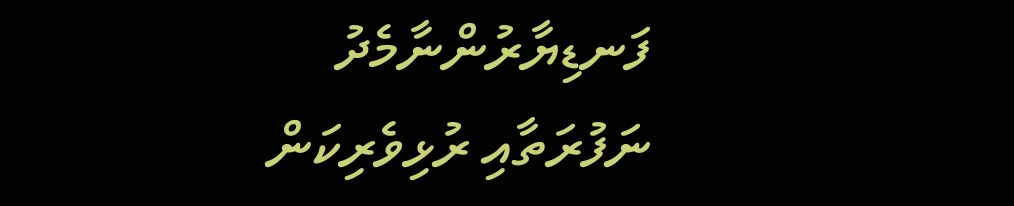ފަނޑިޔާރުންނާމެދު ނަފުރަތާއި ރުޅިވެރިކަން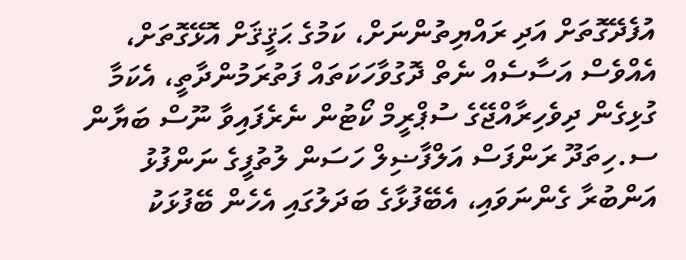އުފެދޭގޮތަށް އަދި ރައްޔިތުންނަށް، ކަމުގެ ޙަޤީޤަށް އޮޅޭގޮތަށް، އެއްވެސް އަސާސެއް ނެތް ދޮގުވާހަކަތައް ފަތުރަމުންދާތީ، އެކަމާ ގުޅިގެން ދިވެހިރާއްޖޭގެ ސުޕްރީމް ކޯޓުން ނެރެފައިވާ ނޫސް ބަޔާން
ސ.ހިތަދޫ ރަންފަސް އަލްފާޟިލް ހަސަން ލުތުފީގެ ނަންފުޅު އަންބުރާ ގެންނަވައި، އެބޭފުޅާގެ ބަދަލުގައި އެހެން ބޭފުޅަކު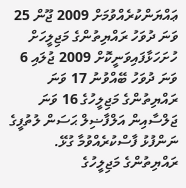ޢައްޔަންކުރެއްވުމަށް 2009 ޖޫން 25 ވަނަ ދުވަހު ރައްޔިތުންގެ މަޖިލީހަށް ހުށަހަޅާފައިވަނީކޮށް 2009 ޖުލައި 6 ވަނަ ދުވަހު ބޭއްވުނު 17 ވަނަ ރައްޔިތުންގެ މަޖިލީހުގެ 16 ވަނަ ޖަލްސާއިން އަލްފާޟިލް ޙަސަން ލުތުފީގެ ނަންފުޅު ފާސްކުރެއްވުމާ ގުޅޭ.
ރައްޔިތުންގެ މަޖިލީހުގެ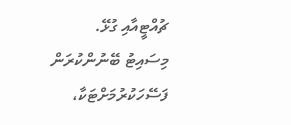ޗުއްޓީއާއި ގުޅޭ.
މިސައިޓު ބޭނުންކުރަން ފަސޭހަކުރުމަށްޓަކާ،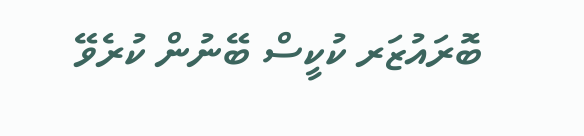ބޮރައުޒަރ ކުކީސް ބޭނުން ކުރެވޭ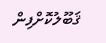ޤަބޫލުކޮށްފިން